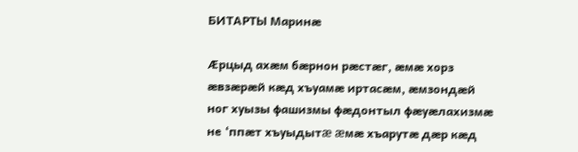БИТАРТЫ Маринæ

Æрцыд ахæм бæрнон рæстæг, æмæ хорз æвзæрæй кæд хъуамæ иртасæм, æмзондæй ног хуызы фашизмы фæдонтыл фæуæлахизмæ не ‘ппæт хъуыдытæ æмæ хъарутæ дæр кæд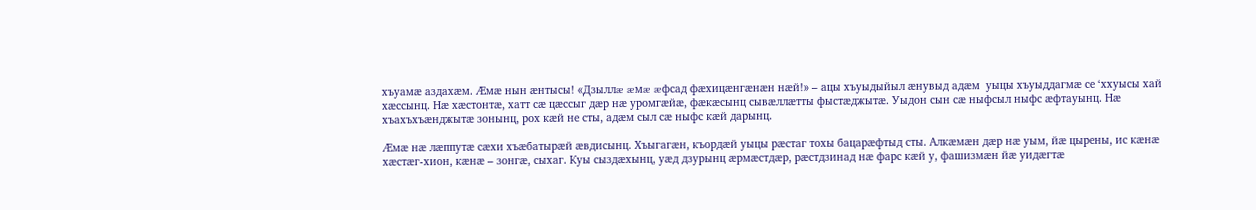хъуамæ аздахæм. Æмæ нын æнтысы! «Дзыллæ æмæ æфсад фæхицæнгæнæн нæй!» – ацы хъуыдыйыл æнувыд адæм  уыцы хъуыддагмæ се ‘ххуысы хай хæссынц. Нæ хæстонтæ, хатт сæ цæссыг дæр нæ уромгæйæ, фæкæсынц сывæллæтты фыстæджытæ. Уыдон сын сæ ныфсыл ныфс æфтауынц. Нæ хъахъхъæнджытæ зонынц, рох кæй не сты, адæм сыл сæ ныфс кæй дарынц.

Æмæ нæ лæппутæ сæхи хъæбатырæй æвдисынц. Хъыгагæн, къордæй уыцы рæстаг тохы бацарæфтыд сты. Алкæмæн дæр нæ уым, йæ цырены, ис кæнæ хæстæг-хион, кæнæ – зонгæ, сыхаг. Куы сыздæхынц, уæд дзурынц æрмæстдæр, рæстдзинад нæ фарс кæй у, фашизмæн йæ уидæгтæ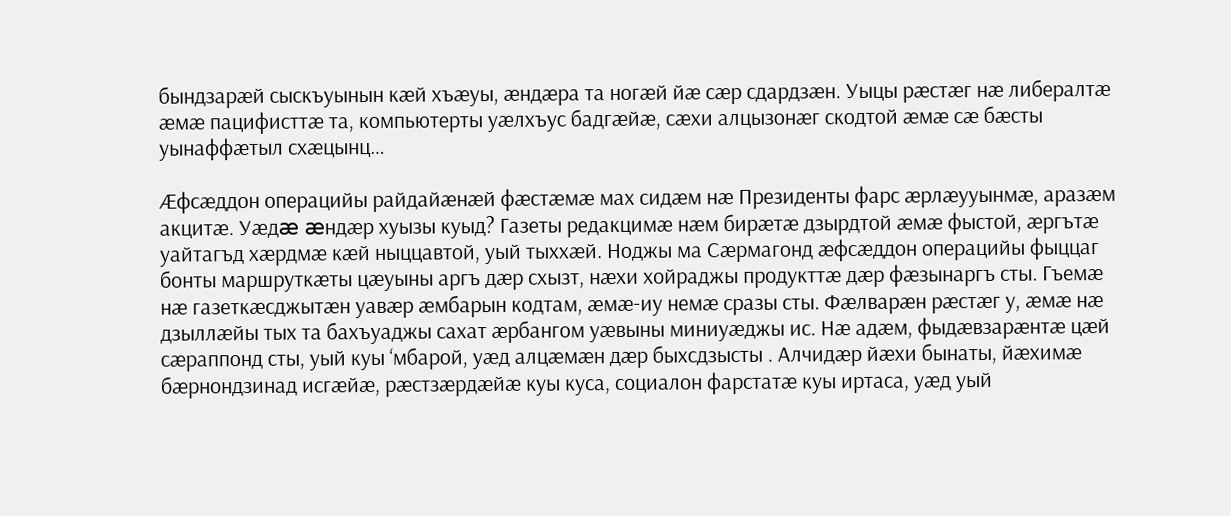бындзарæй сыскъуынын кæй хъæуы, æндæра та ногæй йæ сæр сдардзæн. Уыцы рæстæг нæ либералтæ æмæ пацифисттæ та, компьютерты уæлхъус бадгæйæ, сæхи алцызонæг скодтой æмæ сæ бæсты уынаффæтыл схæцынц…

Æфсæддон операцийы райдайæнæй фæстæмæ мах сидæм нæ Президенты фарс æрлæууынмæ, аразæм акцитæ. Уæдæ æндæр хуызы куыд? Газеты редакцимæ нæм бирæтæ дзырдтой æмæ фыстой, æргътæ уайтагъд хæрдмæ кæй ныццавтой, уый тыххæй. Ноджы ма Сæрмагонд æфсæддон операцийы фыццаг бонты маршруткæты цæуыны аргъ дæр схызт, нæхи хойраджы продукттæ дæр фæзынаргъ сты. Гъемæ нæ газеткæсджытæн уавæр æмбарын кодтам, æмæ-иу немæ сразы сты. Фæлварæн рæстæг у, æмæ нæ дзыллæйы тых та бахъуаджы сахат æрбангом уæвыны миниуæджы ис. Нæ адæм, фыдæвзарæнтæ цæй сæраппонд сты, уый куы ‘мбарой, уæд алцæмæн дæр быхсдзысты . Алчидæр йæхи бынаты, йæхимæ бæрнондзинад исгæйæ, рæстзæрдæйæ куы куса, социалон фарстатæ куы иртаса, уæд уый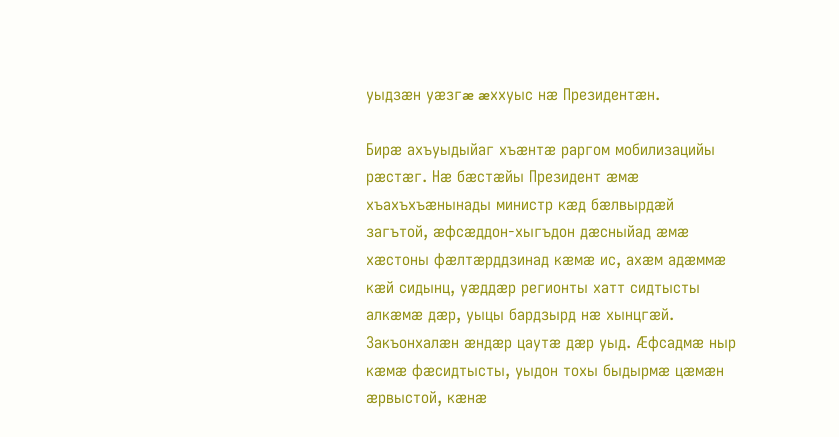уыдзæн уæзгæ æххуыс нæ Президентæн.

Бирæ ахъуыдыйаг хъæнтæ раргом мобилизацийы рæстæг. Нæ бæстæйы Президент æмæ хъахъхъæнынады министр кæд бæлвырдæй загътой, æфсæддон-хыгъдон дæсныйад æмæ хæстоны фæлтæрддзинад кæмæ ис, ахæм адæммæ кæй сидынц, уæддæр регионты хатт сидтысты алкæмæ дæр, уыцы бардзырд нæ хынцгæй. Закъонхалæн æндæр цаутæ дæр уыд. Æфсадмæ ныр кæмæ фæсидтысты, уыдон тохы быдырмæ цæмæн æрвыстой, кæнæ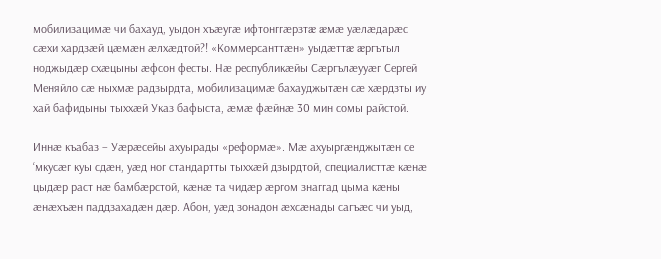мобилизацимæ чи бахауд, уыдон хъæугæ ифтонггæрзтæ æмæ уæлæдарæс сæхи хардзæй цæмæн æлхæдтой?! «Коммерсанттæн» уыдæттæ æргътыл ноджыдæр схæцыны æфсон фесты. Нæ республикæйы Сæргълæууæг Сергей Меняйло сæ ныхмæ радзырдта, мобилизацимæ бахауджытæн сæ хæрдзты иу хай бафидыны тыххæй Указ бафыста, æмæ фæйнæ 30 мин сомы райстой.

Иннæ къабаз – Уæрæсейы ахуырады «реформæ». Мæ ахуыргæнджытæн се ‘мкусæг куы сдæн, уæд ног стандартты тыххæй дзырдтой, специалисттæ кæнæ цыдæр раст нæ бамбæрстой, кæнæ та чидæр æргом знаггад цыма кæны æнæхъæн паддзахадæн дæр. Абон, уæд зонадон æхсæнады сагъæс чи уыд,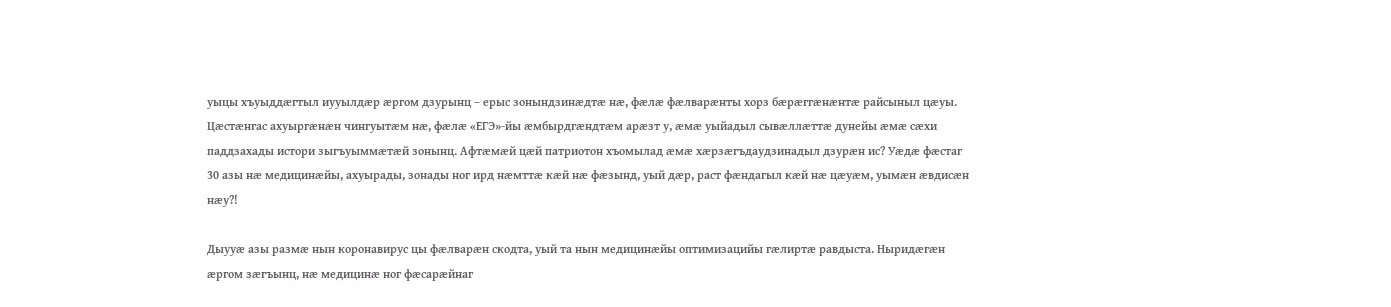уыцы хъуыддæгтыл иууылдæр æргом дзурынц – ерыс зонындзинæдтæ нæ, фæлæ фæлварæнты хорз бæрæггæнæнтæ райсыныл цæуы. Цæстæнгас ахуыргæнæн чингуытæм нæ, фæлæ «ЕГЭ»-йы æмбырдгæндтæм арæзт у, æмæ уыйадыл сывæллæттæ дунейы æмæ сæхи паддзахады истори зыгъуыммæтæй зонынц. Афтæмæй цæй патриотон хъомылад æмæ хæрзæгъдаудзинадыл дзурæн ис? Уæдæ фæстаг 30 азы нæ медицинæйы, ахуырады, зонады ног ирд нæмттæ кæй нæ фæзынд, уый дæр, раст фæндагыл кæй нæ цæуæм, уымæн æвдисæн нæу?!

Дыууæ азы размæ нын коронавирус цы фæлварæн скодта, уый та нын медицинæйы оптимизацийы гæлиртæ равдыста. Ныридæгæн æргом зæгъынц, нæ медицинæ ног фæсарæйнаг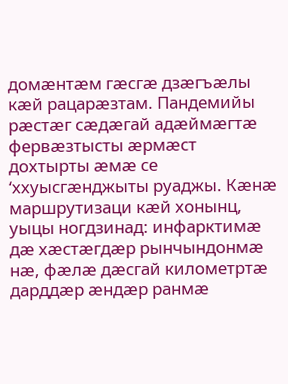домæнтæм гæсгæ дзæгъæлы кæй рацарæзтам. Пандемийы рæстæг сæдæгай адæймæгтæ фервæзтысты æрмæст дохтырты æмæ се ‘ххуысгæнджыты руаджы. Кæнæ маршрутизаци кæй хонынц, уыцы ногдзинад: инфарктимæ дæ хæстæгдæр рынчындонмæ нæ, фæлæ дæсгай километртæ дарддæр æндæр ранмæ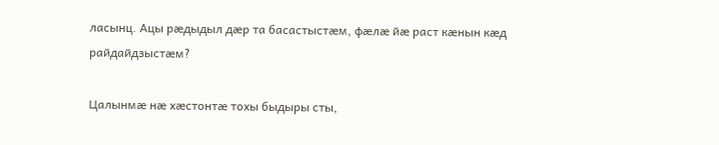ласынц. Ацы рæдыдыл дæр та басастыстæм, фæлæ йæ раст кæнын кæд райдайдзыстæм?

Цалынмæ нæ хæстонтæ тохы быдыры сты,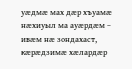уæдмæ мах дæр хъуамæ нæхиуыл ма ауæрдæм – ивæм нæ зондахаст, кæрæдзимæ хæлардæр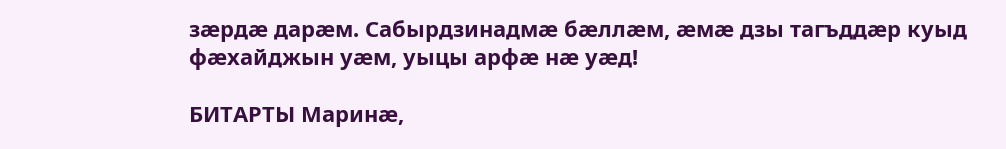зæрдæ дарæм. Сабырдзинадмæ бæллæм, æмæ дзы тагъддæр куыд фæхайджын уæм, уыцы арфæ нæ уæд!

БИТАРТЫ Маринæ,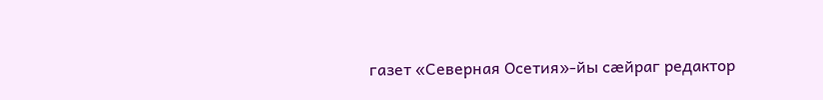газет «Северная Осетия»-йы сæйраг редактор